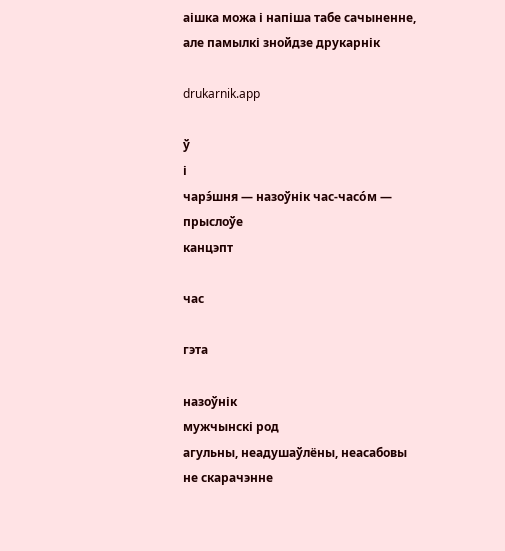аішка можа і напіша табе сачыненне,
але памылкі знойдзе друкарнік

drukarnik.app

ў
і
чарэ́шня — назоўнік час-часо́м — прыслоўе
канцэпт

час

гэта

назоўнік
мужчынскі род
агульны, неадушаўлёны, неасабовы
не скарачэнне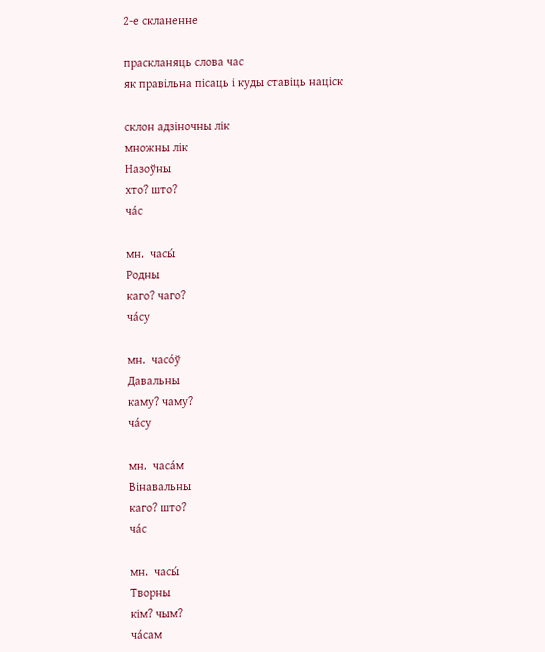2-е скланенне

праскланяць слова час
як правільна пісаць і куды ставіць націск

склон адзіночны лік
множны лік
Назоўны
хто? што?
ча́с

мн.  часы́
Родны
каго? чаго?
ча́су

мн.  часо́ў
Давальны
каму? чаму?
ча́су

мн.  часа́м
Вінавальны
каго? што?
ча́с

мн.  часы́
Творны
кім? чым?
ча́сам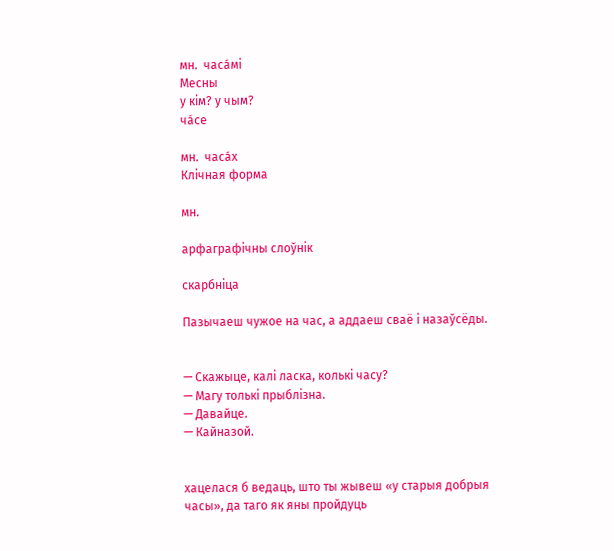мн.  часа́мі
Месны
у кім? у чым?
ча́се

мн.  часа́х
Клічная форма

мн.

арфаграфічны слоўнік

скарбніца

Пазычаеш чужое на час, а аддаеш сваё і назаўсёды.


— Скажыце, калі ласка, колькі часу?
— Магу толькі прыблізна.
— Давайце.
— Кайназой.


хацелася б ведаць, што ты жывеш «у старыя добрыя часы», да таго як яны пройдуць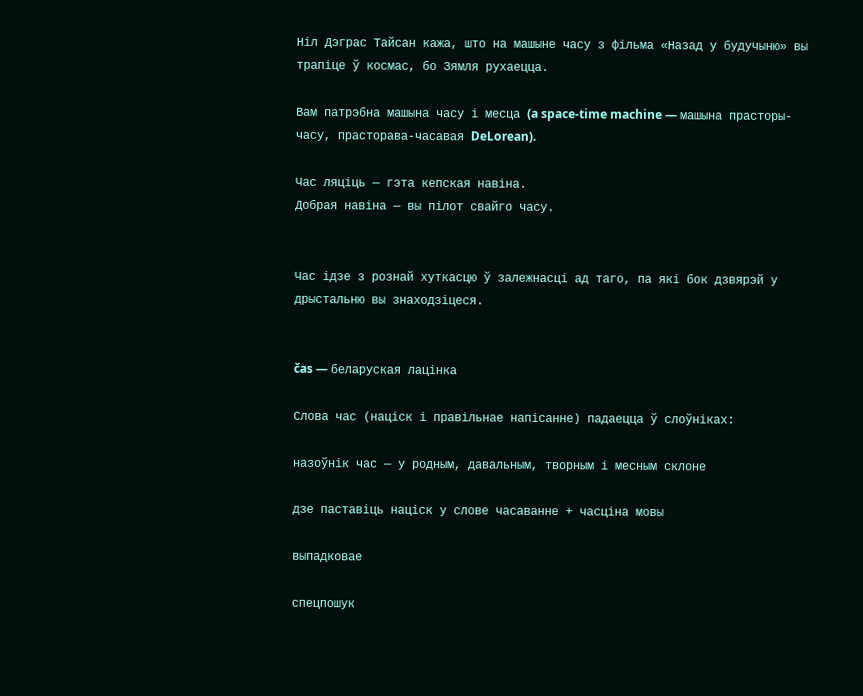Ніл Дэграс Тайсан кажа, што на машыне часу з фільма «Назад у будучыню» вы трапіце ў космас, бо Зямля рухаецца.

Вам патрэбна машына часу і месца (a space-time machine — машына прасторы-часу, прасторава-часавая DeLorean).

Час ляціць — гэта кепская навіна.
Добрая навіна — вы пілот свайго часу.


Час ідзе з рознай хуткасцю ў залежнасці ад таго, па які бок дзвярэй у дрыстальню вы знаходзіцеся.


čas — беларуская лацінка

Слова час (націск і правільнае напісанне) падаецца ў слоўніках:

назоўнік час — у родным, давальным, творным і месным склоне

дзе паставіць націск у слове часаванне + часціна мовы

выпадковае

спецпошук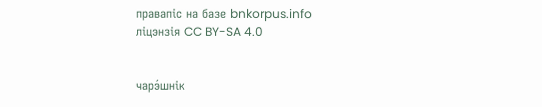правапіс на базе bnkorpus.info
ліцэнзія CC BY-SA 4.0


чарэ́шнік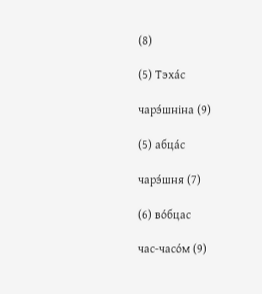(8)

(5) Тэха́с

чарэ́шніна (9)

(5) абца́с

чарэ́шня (7)

(6) во́бцас

час-часо́м (9)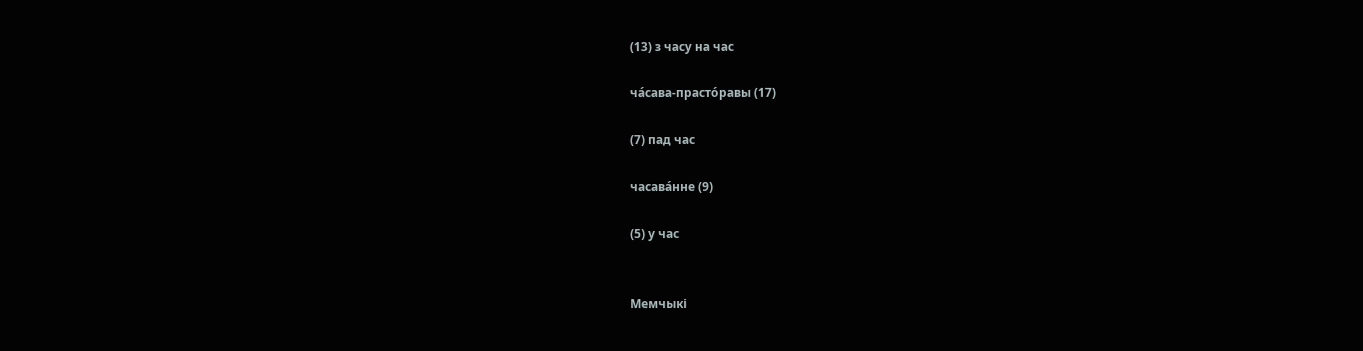(13) з часу на час

ча́сава-прасто́равы (17)

(7) пад час

часава́нне (9)

(5) у час


Мемчыкі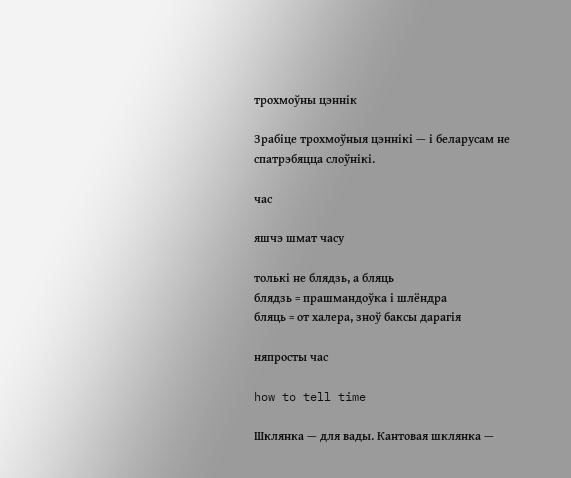трохмоўны цэннік

Зрабіце трохмоўныя цэннікі — і беларусам не спатрэбяцца слоўнікі.

час

яшчэ шмат часу

толькі не блядзь, а бляць
блядзь = прашмандоўка і шлёндра
бляць = от халера, зноў баксы дарагія

няпросты час

how to tell time

Шклянка — для вады. Кантовая шклянка —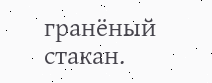гранёный стакан.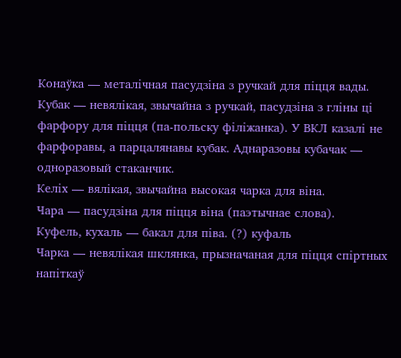Конаўка — металічная пасудзіна з ручкай для піцця вады.
Кубак — невялікая, звычайна з ручкай, пасудзіна з гліны ці фарфору для піцця (па-польску філіжанка). У ВКЛ казалі не фарфоравы, а парцалянавы кубак. Аднаразовы кубачак — одноразовый стаканчик.
Келіх — вялікая, звычайна высокая чарка для віна.
Чара — пасудзіна для піцця віна (паэтычнае слова).
Куфель, кухаль — бакал для піва. (?) куфаль
Чарка — невялікая шклянка, прызначаная для піцця спіртных напіткаў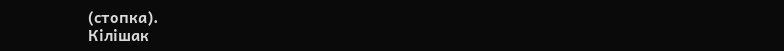(стопка).
Кілішак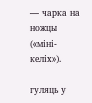— чарка на ножцы («міні-келіх»).

гуляць у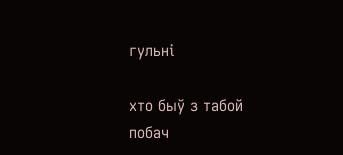гульні

хто быў з табой побач